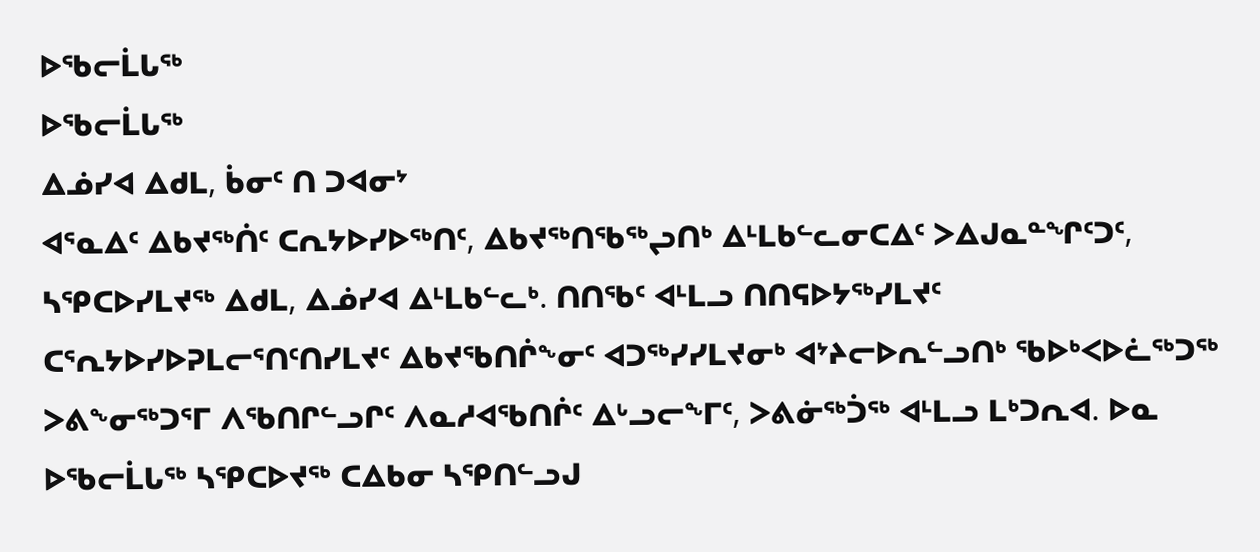ᐅᖃᓕᒫᒐᖅ
ᐅᖃᓕᒫᒐᖅ
ᐃᓅᓯᐊ ᐃᑯᒪ, ᑳᓂᑦ ᑎ ᑐᐊᓂᔾ
ᐊᕐᓇᐃᑦ ᐃᑲᔪᖅᑏᑦ ᑕᕆᔭᐅᓯᐅᖅᑎᑦ, ᐃᑲᔪᖅᑎᖃᖅᖢᑎᒃ ᐃᒻᒪᑲᓪᓚᓂᑕᐃᑦ ᐳᐃᒍᓇᓐᖏᑦᑐᑦ, ᓴᕿᑕᐅᓯᒪᔪᖅ ᐃᑯᒪ, ᐃᓅᓯᐊ ᐃᒻᒪᑲᓪᓚᒃ. ᑎᑎᖃᑦ ᐊᒻᒪᓗ ᑎᑎᕋᐅᔭᖅᓯᒪᔪᑦ ᑕᕐᕆᔭᐅᓯᐅᕈᒪᓕᕐᑎᑦᑎᓯᒪᔪᑦ ᐃᑲᔪᖃᑎᒌᖕᓂᑦ ᐊᑐᖅᓯᓯᒪᔪᓂᒃ ᐊᔾᔨᓕᐅᕆᓪᓗᑎᒃ ᖃᐅᒃᐸᐅᓛᖅᑐᖅ ᐳᕕᖕᓂᖅᑐᕐᒥ ᐱᖃᑎᒋᓪᓗᒋᑦ ᐱᓇᓱᐊᖃᑎᒌᑦ ᐃᒡᓗᓕᖕᒥᑦ, ᐳᕕᓃᖅᑑᖅ ᐊᒻᒪᓗ ᒪᒃᑐᕆᐊ. ᐅᓇ ᐅᖃᓕᒫᒐᖅ ᓴᕿᑕᐅᔪᖅ ᑕᐃᑲᓂ ᓴᕿᑎᓪᓗᒍ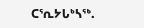ᑕᕐᕆᔭᒐᒃᓴᖅ.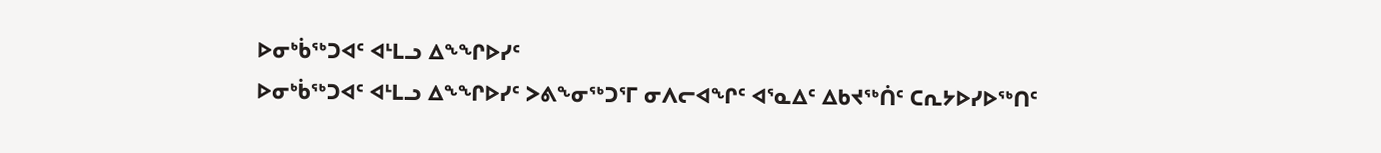ᐅᓂᒃᑳᖅᑐᐊᑦ ᐊᒻᒪᓗ ᐃᖕᖏᐅᓯᑦ
ᐅᓂᒃᑳᖅᑐᐊᑦ ᐊᒻᒪᓗ ᐃᖕᖏᐅᓯᑦ ᐳᕕᖕᓂᖅᑐᕐᒥ ᓂᐱᓕᐊᖏᑦ ᐊᕐᓇᐃᑦ ᐃᑲᔪᖅᑏᑦ ᑕᕆᔭᐅᓯᐅᖅᑎᑦ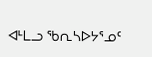ᐊᒻᒪᓗ ᖃᕆᓴᐅᔭᕐᓄᑦ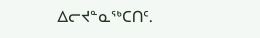ᐃᓕᔪᓐᓇᖅᑕᑎᑦ.